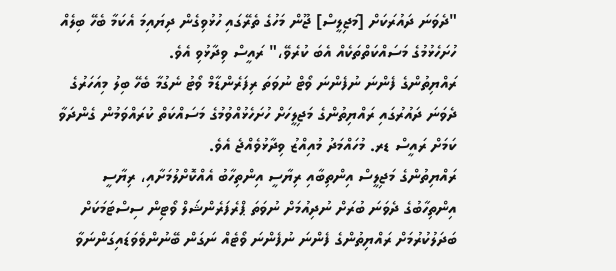"ދެވަނަ ދައުރަކަށް [މަޖިލީސް] ޖޫން މަހުގެ ތެރޭގައި ހުޅުވިގެން ދިޔައިމަ އެކަމާ ބެހޭ ބިލެއް ހުށަހެޅުމުގެ މަސައްކަތްތަކެއް އެބަ ކުރެވޭ،" ރައީސް ވިދާޅުވި އެވެ.
ރައްޔިތުންގެ ފެންނަ ނުފެންނަ ވޯޓް ނުވަތަ ރިފަރެންޑާމް ވޯޓު ނެގުމާ ބެހޭ ބިލު މިއަހަރުގެ ދެވަނަ ދައުރުގައި ރައްޔިތުންގެ މަޖިލީހަށް ހުށަހެޅުއްވުމުގެ މަސައްކަތް ކުރައްވަމުން ގެންދަވާ ކަމަށް ރައީސް ޑރ. މުހައްމަދު މުއިއްޒު ވިދާޅުވެއްޖެ އެވެ.
ރައްޔިތުންގެ މަޖިލީސް އިންތިބާއި ރިޔާސީ އިންތިހާބު އެއްކޮށްލުމަށާއި، ރިޔާސީ އިންތިހާބުގެ ދެވަނަ ބުރަށް ނުދިއުމަށް ނުވަތަ ޕްރެފަރެންޝަލް ވޯޓިން ސިސްޓަމަކަށް ބަދަލުކުރުމަށް ރައްޔިތުންގެ ފެންނަ ނުފެންނަ ވޯޓެއް ނަގަން ބޭނުންވެވަޑައިގަންނަވާ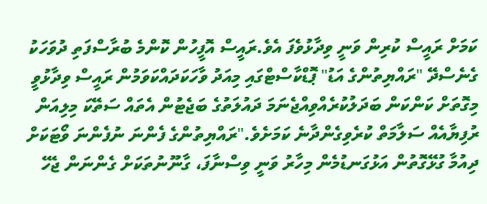ކަމަށް ރައީސް ކުރިން ވަނީ ވިދާޅުވެފަ އެވެ.ރައީސް އޮފީހުން ކޮންމެ ބުރާސްފަތި ދުވަހަކު ގެނެސްދޭ "ރައްޔިތުންގެ އަޑު" ޕޮޑްކާސްޓްގައި މިއަދު ވާހަކަދައްކަވަމުން ރައީސް ވިދާޅުވީ މިގޮތަށް ކަންކަން ބަދަލުކުރެއްވިއްޖެނަމަ ދައުލަތުގެ ބަޖެޓުން އެތައް ސަތޭކަ މިލިއަން ރުފިޔާއެއް ސަލާމަތް ކުރެވިގެންދާނެ ކަމަށެވެ."ރައްޔިތުންގެ ފެންނަ ނުފެންނަ ވޯޓަކަށް ދިއުމާ ގުޅޭގޮތުން އަޅުގަނޑުމެން މިހާރު ވަނީ ވިސްނާފަ، ގާނޫނުތަކަށް ގެންނަން ޖެހޭ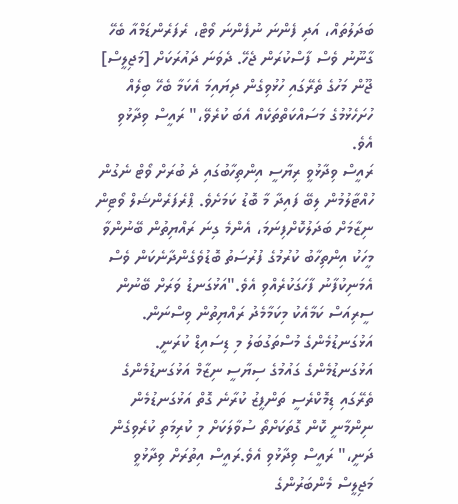ބަދަލުތައް، އަދި ފެންނަ ނުފެންނަ ވޯޓް، ރެފަރެންޑަމްއާ ބެހޭ ގާނޫނު ވެސް ފާސްކުރަން ޖެހޭ. ދެވަނަ ދައުރަކަށް [މަޖިލީސް] ޖޫން މަހުގެ ތެރޭގައި ހުޅުވިގެން ދިޔައިމަ އެކަމާ ބެހޭ ބިލެއް ހުށަހެޅުމުގެ މަސައްކަތްތަކެއް އެބަ ކުރެވޭ،" ރައީސް ވިދާޅުވި އެވެ.
ރައީސް ވިދާޅުވީ ރިޔާސީ އިންތިހާބުގައި ދެ ބުރަށް ވޯޓް ނެގުން ހުއްޓާލުމުން ލިބޭ ފައިދާ މާ ބޮޑު ކަމަށެވެ. ޕްރެފަރެންޝަލް ވޯޓިން ނިޒާމަށް ބަދަލުކޮށްފިނަމަ، އެންމެ ގިނަ ރައްޔިތުން ބޭނުންވާ މީހަކު އިންތިހާބު ކުރުމުގެ ފުރުސަތު ބޮޑުވެގެންދާނެކަން ވެސް އެމަނިކުފާނު ފާހަގަކުރެއްވި އެވެ."އަޅުގަނޑު ވަރަށް ބޭނުން ސީރިއަސް ކަމާއެކު މިކަމާމެދު ރައްޔިތުން ވިސްނަން. އަޅުގަނޑުމެންގެ މުސްތަގުބަލު މި ޑިސައިޑް ކުރަނީ. އަޅުގަނޑުމެންގެ ގައުމުގެ ސިޔާސީ ނިޒާމް އަޅުގަނޑުމެންގެ ތެރޭގައި ޑިމޮކްރެސީ ތަންފީޒު ކުރާނެ ގޮތް އަޅުގަނޑުމެން ނިންމާނީ ކޮން ގޮތަކަށްތޯ ސުވާލަކަށް މި ކުރިމަތި ކުރެވިގެން ދަނީ،" ރައީސް ވިދާޅުވި އެވެ.ރައީސް އިތުރަށް ވިދާޅުވީ މަޖިލީސް މެންބަރުންގެ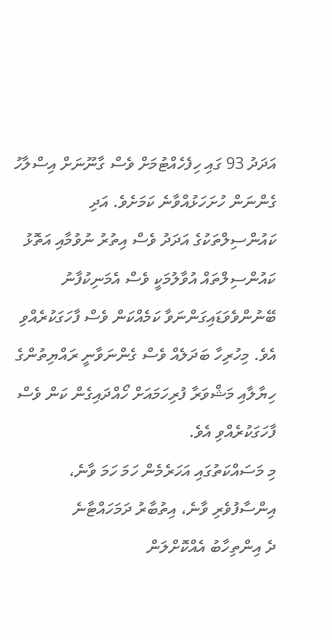އަދަދު 93 ގައި ހިފެހެއްޓުމަށް ވެސް ގާނޫނަށް އިސްލާހު ގެންނަން ހުށަހަޅުއްވާނެ ކަމަށެވެ. އަދި ކައުންސިލްތަކުގެ އަދަދު ވެސް އިތުރު ނުވުމާއި އަތޮޅު ކައުންސިލްތައް އުވާލުމަކީ ވެސް އެމަނިކުފާނު ބޭނުންވެވަޑައިގަންނަވާ ކަމެއްކަން ވެސް ފާހަގަކުރެއްވި އެވެ. މިހުރިހާ ބަދަލެއް ވެސް ގެންނަވާނީ ރައްޔިތުންގެ ހިޔާލާއި މަޝްވަރާ ފުރިހަމައަށް ހޯއްދައިގެން ކަން ވެސް ފާހަގަކުރެއްވި އެވެ.
މި މަސައްކަތުގައި އަހަރެމެން ހަމަ ހަމަ ވާނެ، އިންސާފުވެރި ވާނެ، އިތުބާރު ދަމަހައްޓާނެ
ދެ އިންތިހާބު އެއްކޮށްލަން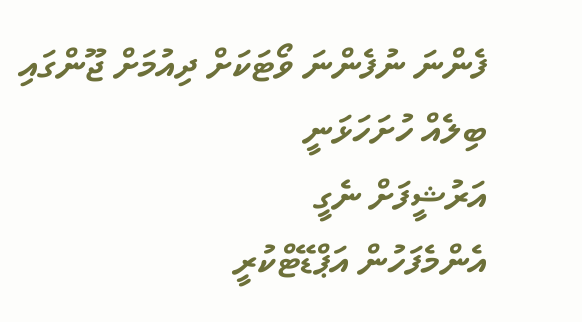ފެންނަ ނުފެންނަ ވޯޓަކަށް ދިއުމަށް ޖޫންގައި ބިލެއް ހުށަހަޅަނީ
އަރުޝީފަށް ނެގީ
އެންމެފަހުން އަޕްޑޭޓްކުރީ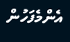އެންމެފަހުން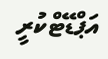އަޕްޑޭޓްކުރީ